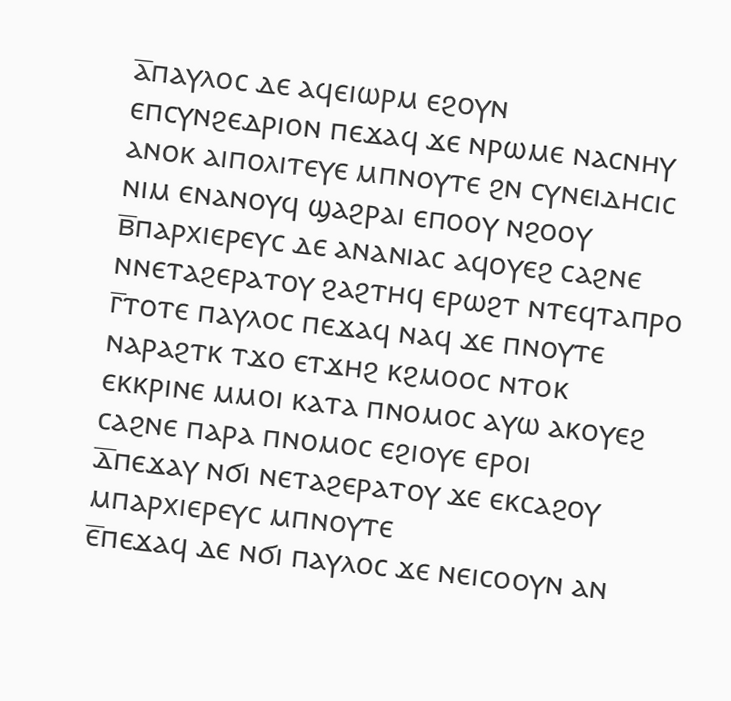ⲁ̅ⲡⲁⲩⲗⲟⲥ ⲇⲉ ⲁϥⲉⲓⲱⲣⲙ ⲉϩⲟⲩⲛ ⲉⲡⲥⲩⲛϩⲉⲇⲣⲓⲟⲛ ⲡⲉϫⲁϥ ϫⲉ ⲛⲣⲱⲙⲉ ⲛⲁⲥⲛⲏⲩ ⲁⲛⲟⲕ ⲁⲓⲡⲟⲗⲓⲧⲉⲩⲉ ⲙⲡⲛⲟⲩⲧⲉ ϩⲛ ⲥⲩⲛⲉⲓⲇⲏⲥⲓⲥ ⲛⲓⲙ ⲉⲛⲁⲛⲟⲩϥ ϣⲁϩⲣⲁⲓ ⲉⲡⲟⲟⲩ ⲛϩⲟⲟⲩ
ⲃ̅ⲡⲁⲣⲭⲓⲉⲣⲉⲩⲥ ⲇⲉ ⲁⲛⲁⲛⲓⲁⲥ ⲁϥⲟⲩⲉϩ ⲥⲁϩⲛⲉ ⲛⲛⲉⲧⲁϩⲉⲣⲁⲧⲟⲩ ϩⲁϩⲧⲏϥ ⲉⲣⲱϩⲧ ⲛⲧⲉϥⲧⲁⲡⲣⲟ
ⲅ̅ⲧⲟⲧⲉ ⲡⲁⲩⲗⲟⲥ ⲡⲉϫⲁϥ ⲛⲁϥ ϫⲉ ⲡⲛⲟⲩⲧⲉ ⲛⲁⲣⲁϩⲧⲕ ⲧϫⲟ ⲉⲧϫⲏϩ ⲕϩⲙⲟⲟⲥ ⲛⲧⲟⲕ ⲉⲕⲕⲣⲓⲛⲉ ⲙⲙⲟⲓ ⲕⲁⲧⲁ ⲡⲛⲟⲙⲟⲥ ⲁⲩⲱ ⲁⲕⲟⲩⲉϩ ⲥⲁϩⲛⲉ ⲡⲁⲣⲁ ⲡⲛⲟⲙⲟⲥ ⲉϩⲓⲟⲩⲉ ⲉⲣⲟⲓ
ⲇ̅ⲡⲉϫⲁⲩ ⲛϭⲓ ⲛⲉⲧⲁϩⲉⲣⲁⲧⲟⲩ ϫⲉ ⲉⲕⲥⲁϩⲟⲩ ⲙⲡⲁⲣⲭⲓⲉⲣⲉⲩⲥ ⲙⲡⲛⲟⲩⲧⲉ
ⲉ̅ⲡⲉϫⲁϥ ⲇⲉ ⲛϭⲓ ⲡⲁⲩⲗⲟⲥ ϫⲉ ⲛⲉⲓⲥⲟⲟⲩⲛ ⲁⲛ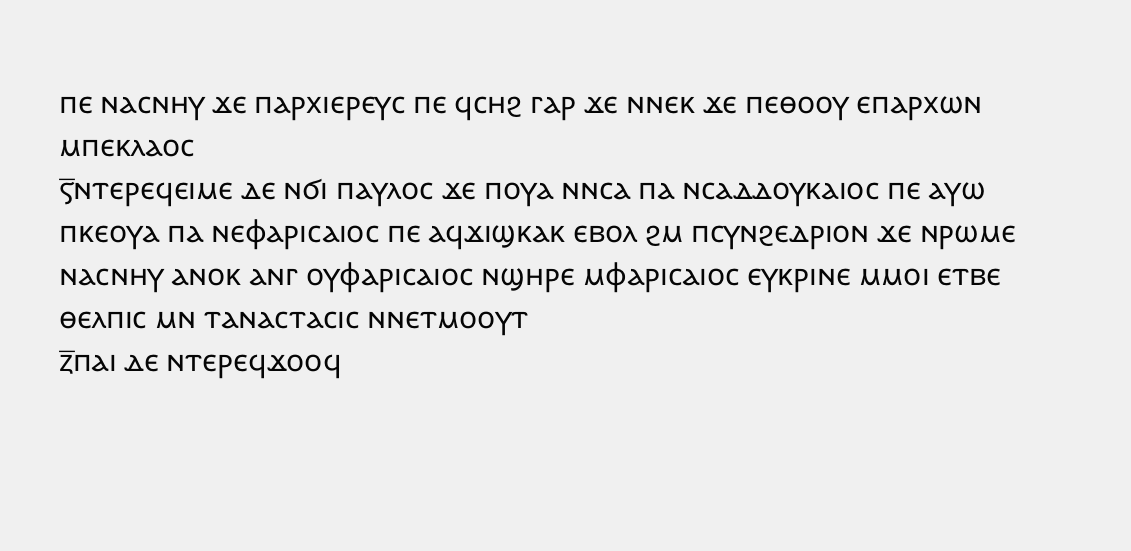ⲡⲉ ⲛⲁⲥⲛⲏⲩ ϫⲉ ⲡⲁⲣⲭⲓⲉⲣⲉⲩⲥ ⲡⲉ ϥⲥⲏϩ ⲅⲁⲣ ϫⲉ ⲛⲛⲉⲕ ϫⲉ ⲡⲉⲑⲟⲟⲩ ⲉⲡⲁⲣⲭⲱⲛ ⲙⲡⲉⲕⲗⲁⲟⲥ
ⲋ̅ⲛⲧⲉⲣⲉϥⲉⲓⲙⲉ ⲇⲉ ⲛϭⲓ ⲡⲁⲩⲗⲟⲥ ϫⲉ ⲡⲟⲩⲁ ⲛⲛⲥⲁ ⲡⲁ ⲛⲥⲁⲇⲇⲟⲩⲕⲁⲓⲟⲥ ⲡⲉ ⲁⲩⲱ ⲡⲕⲉⲟⲩⲁ ⲡⲁ ⲛⲉⲫⲁⲣⲓⲥⲁⲓⲟⲥ ⲡⲉ ⲁϥϫⲓϣⲕⲁⲕ ⲉⲃⲟⲗ ϩⲙ ⲡⲥⲩⲛϩⲉⲇⲣⲓⲟⲛ ϫⲉ ⲛⲣⲱⲙⲉ ⲛⲁⲥⲛⲏⲩ ⲁⲛⲟⲕ ⲁⲛⲅ ⲟⲩⲫⲁⲣⲓⲥⲁⲓⲟⲥ ⲛϣⲏⲣⲉ ⲙⲫⲁⲣⲓⲥⲁⲓⲟⲥ ⲉⲩⲕⲣⲓⲛⲉ ⲙⲙⲟⲓ ⲉⲧⲃⲉ ⲑⲉⲗⲡⲓⲥ ⲙⲛ ⲧⲁⲛⲁⲥⲧⲁⲥⲓⲥ ⲛⲛⲉⲧⲙⲟⲟⲩⲧ
ⲍ̅ⲡⲁⲓ ⲇⲉ ⲛⲧⲉⲣⲉϥϫⲟⲟϥ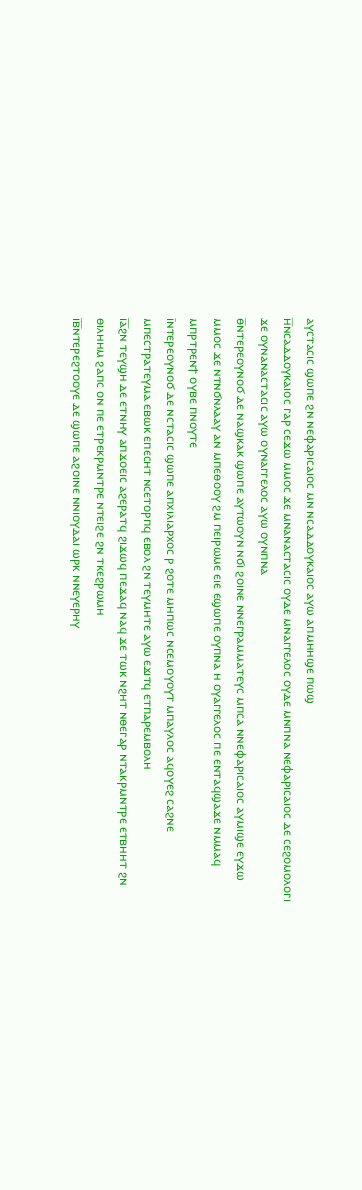ⲁⲩⲥⲧⲁⲥⲓⲥ ϣⲱⲡⲉ ϩⲛ ⲛⲉⲫⲁⲣⲓⲥⲁⲓⲟⲥ ⲙⲛ ⲛⲥⲁⲇⲇⲟⲩⲕⲁⲓⲟⲥ ⲁⲩⲱ ⲁⲡⲙⲏⲏϣⲉ ⲡⲱϣ
ⲏ̅ⲛⲥⲁⲇⲇⲟⲩⲕⲁⲓⲟⲥ ⲅⲁⲣ ⲥⲉϫⲱ ⲙⲙⲟⲥ ϫⲉ ⲙⲛⲁⲛⲁⲥⲧⲁⲥⲓⲥ ⲟⲩⲇⲉ ⲙⲛⲁⲅⲅⲉⲗⲟⲥ ⲟⲩⲇⲉ ⲙⲛⲡⲛⲁ ⲛⲉⲫⲁⲣⲓⲥⲁⲓⲟⲥ ⲇⲉ ⲥⲉϩⲟⲙⲟⲗⲟⲅⲓ ϫⲉ ⲟⲩⲛⲁⲛⲁⲥⲧⲁⲥⲓⲥ ⲁⲩⲱ ⲟⲩⲛⲁⲅⲅⲉⲗⲟⲥ ⲁⲩⲱ ⲟⲩⲛⲡⲛⲁ
ⲑ̅ⲛⲧⲉⲣⲉⲟⲩⲛⲟϭ ⲇⲉ ⲛⲁϣⲕⲁⲕ ϣⲱⲡⲉ ⲁⲩⲧⲱⲟⲩⲛ ⲛϭⲓ ϩⲟⲓⲛⲉ ⲛⲛⲉⲅⲣⲁⲙⲙⲁⲧⲉⲩⲥ ⲙⲡⲥⲁ ⲛⲛⲉⲫⲁⲣⲓⲥⲁⲓⲟⲥ ⲁⲩⲙⲓϣⲉ ⲉⲩϫⲱ ⲙⲙⲟⲥ ϫⲉ ⲛⲧⲛϭⲛⲗⲁⲁⲩ ⲁⲛ ⲙⲡⲉⲑⲟⲟⲩ ϩⲙ ⲡⲉⲓⲣⲱⲙⲉ ⲉⲓⲉ ⲉϣⲱⲡⲉ ⲟⲩⲡⲛⲁ ⲏ ⲟⲩⲁⲅⲅⲉⲗⲟⲥ ⲡⲉ ⲉⲛⲧⲁϥϣⲁϫⲉ ⲛⲙⲙⲁϥ ⲙⲡⲣⲧⲣⲉⲛϯ ⲟⲩⲃⲉ ⲡⲛⲟⲩⲧⲉ
ⲓ̅ⲛⲧⲉⲣⲉⲟⲩⲛⲟϭ ⲇⲉ ⲛⲥⲧⲁⲥⲓⲥ ϣⲱⲡⲉ ⲁⲡⲭⲓⲗⲓⲁⲣⲭⲟⲥ ⲣ ϩⲟⲧⲉ ⲙⲏⲡⲱⲥ ⲛⲥⲉⲙⲟⲩⲟⲩⲧ ⲙⲡⲁⲩⲗⲟⲥ ⲁϥⲟⲩⲉϩ ⲥⲁϩⲛⲉ ⲙⲡⲉⲥⲧⲣⲁⲧⲉⲩⲙⲁ ⲉⲃⲱⲕ ⲉⲡⲉⲥⲏⲧ ⲛⲥⲉⲧⲟⲣⲡϥ ⲉⲃⲟⲗ ϩⲛ ⲧⲉⲩⲙⲏⲧⲉ ⲁⲩⲱ ⲉϫⲓⲧϥ ⲉⲧⲡⲁⲣⲉⲙⲃⲟⲗⲏ
ⲓ̅ⲁ̅ϩⲛ ⲧⲉⲩϣⲏ ⲇⲉ ⲉⲧⲛⲏⲩ ⲁⲡϫⲟⲉⲓⲥ ⲁϩⲉⲣⲁⲧϥ ϩⲓϫⲱϥ ⲡⲉϫⲁϥ ⲛⲁϥ ϫⲉ ⲧⲱⲕ ⲛϩⲏⲧ ⲛⲑⲉⲅⲁⲣ ⲛⲧⲁⲕⲣⲙⲛⲧⲣⲉ ⲉⲧⲃⲏⲏⲧ ϩⲛ ⲑⲓⲗⲏⲏⲙ ϩⲁⲡⲥ ⲟⲛ ⲡⲉ ⲉⲧⲣⲉⲕⲣⲙⲛⲧⲣⲉ ⲛⲧⲉⲓϩⲉ ϩⲛ ⲧⲕⲉϩⲣⲱⲙⲏ
ⲓ̅ⲃ̅ⲛⲧⲉⲣⲉϩⲧⲟⲟⲩⲉ ⲇⲉ ϣⲱⲡⲉ ⲁϩⲟⲓⲛⲉ ⲛⲛⲓⲟⲩⲇⲁⲓ ⲱⲣⲕ ⲛⲛⲉⲩⲉⲣⲏⲩ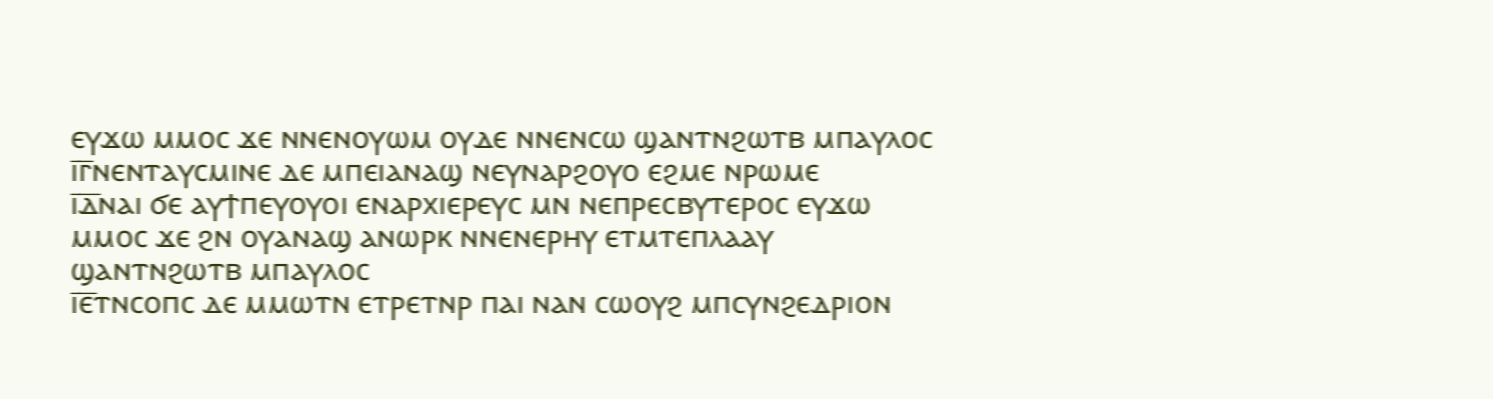ⲉⲩϫⲱ ⲙⲙⲟⲥ ϫⲉ ⲛⲛⲉⲛⲟⲩⲱⲙ ⲟⲩⲇⲉ ⲛⲛⲉⲛⲥⲱ ϣⲁⲛⲧⲛϩⲱⲧⲃ ⲙⲡⲁⲩⲗⲟⲥ
ⲓ̅ⲅ̅ⲛⲉⲛⲧⲁⲩⲥⲙⲓⲛⲉ ⲇⲉ ⲙⲡⲉⲓⲁⲛⲁϣ ⲛⲉⲩⲛⲁⲣϩⲟⲩⲟ ⲉϩⲙⲉ ⲛⲣⲱⲙⲉ
ⲓ̅ⲇ̅ⲛⲁⲓ ϭⲉ ⲁⲩϯⲡⲉⲩⲟⲩⲟⲓ ⲉⲛⲁⲣⲭⲓⲉⲣⲉⲩⲥ ⲙⲛ ⲛⲉⲡⲣⲉⲥⲃⲩⲧⲉⲣⲟⲥ ⲉⲩϫⲱ ⲙⲙⲟⲥ ϫⲉ ϩⲛ ⲟⲩⲁⲛⲁϣ ⲁⲛⲱⲣⲕ ⲛⲛⲉⲛⲉⲣⲏⲩ ⲉⲧⲙⲧⲉⲡⲗⲁⲁⲩ ϣⲁⲛⲧⲛϩⲱⲧⲃ ⲙⲡⲁⲩⲗⲟⲥ
ⲓ̅ⲉ̅ⲧⲛⲥⲟⲡⲥ ⲇⲉ ⲙⲙⲱⲧⲛ ⲉⲧⲣⲉⲧⲛⲣ ⲡⲁⲓ ⲛⲁⲛ ⲥⲱⲟⲩϩ ⲙⲡⲥⲩⲛϩⲉⲇⲣⲓⲟⲛ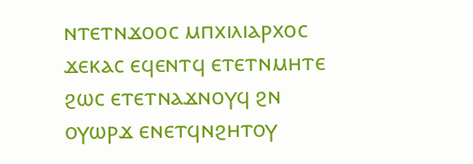ⲛⲧⲉⲧⲛϫⲟⲟⲥ ⲙⲡⲭⲓⲗⲓⲁⲣⲭⲟⲥ ϫⲉⲕⲁⲥ ⲉϥⲉⲛⲧϥ ⲉⲧⲉⲧⲛⲙⲏⲧⲉ ϩⲱⲥ ⲉⲧⲉⲧⲛⲁϫⲛⲟⲩϥ ϩⲛ ⲟⲩⲱⲣϫ ⲉⲛⲉⲧϥⲛϩⲏⲧⲟⲩ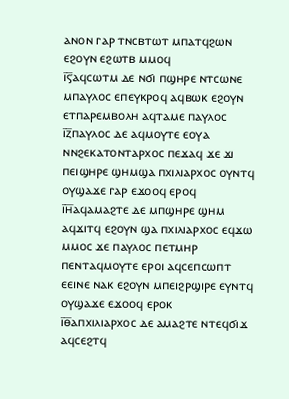ⲁⲛⲟⲛ ⲅⲁⲣ ⲧⲛⲥⲃⲧⲱⲧ ⲙⲡⲁⲧϥϩⲱⲛ ⲉϩⲟⲩⲛ ⲉϩⲱⲧⲃ ⲙⲙⲟϥ
ⲓ̅ⲋ̅ⲁϥⲥⲱⲧⲙ ⲇⲉ ⲛϭⲓ ⲡϣⲏⲣⲉ ⲛⲧⲥⲱⲛⲉ ⲙⲡⲁⲩⲗⲟⲥ ⲉⲡⲉⲩⲕⲣⲟϥ ⲁϥⲃⲱⲕ ⲉϩⲟⲩⲛ ⲉⲧⲡⲁⲣⲉⲙⲃⲟⲗⲏ ⲁϥⲧⲁⲙⲉ ⲡⲁⲩⲗⲟⲥ
ⲓ̅ⲍ̅ⲡⲁⲩⲗⲟⲥ ⲇⲉ ⲁϥⲙⲟⲩⲧⲉ ⲉⲟⲩⲁ ⲛⲛϩⲉⲕⲁⲧⲟⲛⲧⲁⲣⲭⲟⲥ ⲡⲉϫⲁϥ ϫⲉ ϫⲓ ⲡⲉⲓϣⲏⲣⲉ ϣⲏⲙϣⲁ ⲡⲭⲓⲗⲓⲁⲣⲭⲟⲥ ⲟⲩⲛⲧϥ ⲟⲩϣⲁϫⲉ ⲅⲁⲣ ⲉϫⲟⲟϥ ⲉⲣⲟϥ
ⲓ̅ⲏ̅ⲁϥⲁⲙⲁϩⲧⲉ ⲇⲉ ⲙⲡϣⲏⲣⲉ ϣⲏⲙ ⲁϥϫⲓⲧϥ ⲉϩⲟⲩⲛ ϣⲁ ⲡⲭⲓⲗⲓⲁⲣⲭⲟⲥ ⲉϥϫⲱ ⲙⲙⲟⲥ ϫⲉ ⲡⲁⲩⲗⲟⲥ ⲡⲉⲧⲙⲏⲣ ⲡⲉⲛⲧⲁϥⲙⲟⲩⲧⲉ ⲉⲣⲟⲓ ⲁϥⲥⲉⲡⲥⲱⲡⲧ ⲉⲉⲓⲛⲉ ⲛⲁⲕ ⲉϩⲟⲩⲛ ⲙⲡⲉⲓϩⲣϣⲓⲣⲉ ⲉⲩⲛⲧϥ ⲟⲩϣⲁϫⲉ ⲉϫⲟⲟϥ ⲉⲣⲟⲕ
ⲓ̅ⲑ̅ⲁⲡⲭⲓⲗⲓⲁⲣⲭⲟⲥ ⲇⲉ ⲁⲙⲁϩⲧⲉ ⲛⲧⲉϥϭⲓϫ ⲁϥⲥⲉϩⲧϥ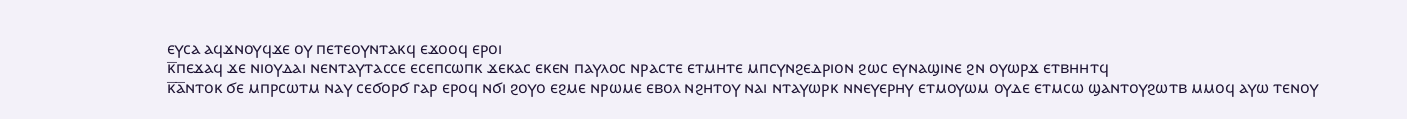ⲉⲩⲥⲁ ⲁϥϫⲛⲟⲩϥϫⲉ ⲟⲩ ⲡⲉⲧⲉⲟⲩⲛⲧⲁⲕϥ ⲉϫⲟⲟϥ ⲉⲣⲟⲓ
ⲕ̅ⲡⲉϫⲁϥ ϫⲉ ⲛⲓⲟⲩⲇⲁⲓ ⲛⲉⲛⲧⲁⲩⲧⲁⲥⲥⲉ ⲉⲥⲉⲡⲥⲱⲡⲕ ϫⲉⲕⲁⲥ ⲉⲕⲉⲛ ⲡⲁⲩⲗⲟⲥ ⲛⲣⲁⲥⲧⲉ ⲉⲧⲙⲏⲧⲉ ⲙⲡⲥⲩⲛϩⲉⲇⲣⲓⲟⲛ ϩⲱⲥ ⲉⲩⲛⲁϣⲓⲛⲉ ϩⲛ ⲟⲩⲱⲣϫ ⲉⲧⲃⲏⲏⲧϥ
ⲕ̅ⲁ̅ⲛⲧⲟⲕ ϭⲉ ⲙⲡⲣⲥⲱⲧⲙ ⲛⲁⲩ ⲥⲉϭⲟⲣϭ ⲅⲁⲣ ⲉⲣⲟϥ ⲛϭⲓ ϩⲟⲩⲟ ⲉϩⲙⲉ ⲛⲣⲱⲙⲉ ⲉⲃⲟⲗ ⲛϩⲏⲧⲟⲩ ⲛⲁⲓ ⲛⲧⲁⲩⲱⲣⲕ ⲛⲛⲉⲩⲉⲣⲏⲩ ⲉⲧⲙⲟⲩⲱⲙ ⲟⲩⲇⲉ ⲉⲧⲙⲥⲱ ϣⲁⲛⲧⲟⲩϩⲱⲧⲃ ⲙⲙⲟϥ ⲁⲩⲱ ⲧⲉⲛⲟⲩ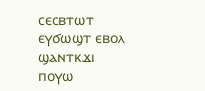ⲥⲉⲥⲃⲧⲱⲧ ⲉⲩϭⲱϣⲧ ⲉⲃⲟⲗ ϣⲁⲛⲧⲕϫⲓ ⲡⲟⲩⲱ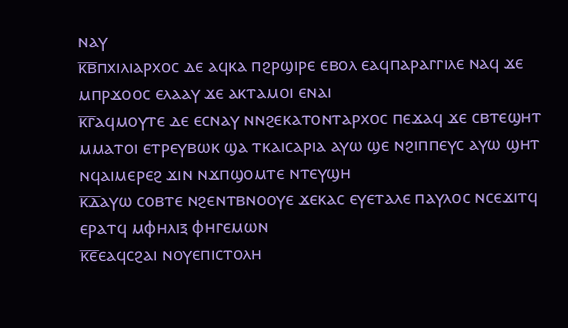ⲛⲁⲩ
ⲕ̅ⲃ̅ⲡⲭⲓⲗⲓⲁⲣⲭⲟⲥ ⲇⲉ ⲁϥⲕⲁ ⲡϩⲣϣⲓⲣⲉ ⲉⲃⲟⲗ ⲉⲁϥⲡⲁⲣⲁⲅⲅⲓⲗⲉ ⲛⲁϥ ϫⲉ ⲙⲡⲣϫⲟⲟⲥ ⲉⲗⲁⲁⲩ ϫⲉ ⲁⲕⲧⲁⲙⲟⲓ ⲉⲛⲁⲓ
ⲕ̅ⲅ̅ⲁϥⲙⲟⲩⲧⲉ ⲇⲉ ⲉⲥⲛⲁⲩ ⲛⲛϩⲉⲕⲁⲧⲟⲛⲧⲁⲣⲭⲟⲥ ⲡⲉϫⲁϥ ϫⲉ ⲥⲃⲧⲉϣⲏⲧ ⲙⲙⲁⲧⲟⲓ ⲉⲧⲣⲉⲩⲃⲱⲕ ϣⲁ ⲧⲕⲁⲓⲥⲁⲣⲓⲁ ⲁⲩⲱ ϣⲉ ⲛϩⲓⲡⲡⲉⲩⲥ ⲁⲩⲱ ϣⲏⲧ ⲛϥⲁⲓⲙⲉⲣⲉϩ ϫⲓⲛ ⲛϫⲡϣⲟⲙⲧⲉ ⲛⲧⲉⲩϣⲏ
ⲕ̅ⲇ̅ⲁⲩⲱ ⲥⲟⲃⲧⲉ ⲛϩⲉⲛⲧⲃⲛⲟⲟⲩⲉ ϫⲉⲕⲁⲥ ⲉⲩⲉⲧⲁⲗⲉ ⲡⲁⲩⲗⲟⲥ ⲛⲥⲉϫⲓⲧϥ ⲉⲣⲁⲧϥ ⲙⲫⲏⲗⲓⲝ ⲫⲏⲅⲉⲙⲱⲛ
ⲕ̅ⲉ̅ⲉⲁϥⲥϩⲁⲓ ⲛⲟⲩⲉⲡⲓⲥⲧⲟⲗⲏ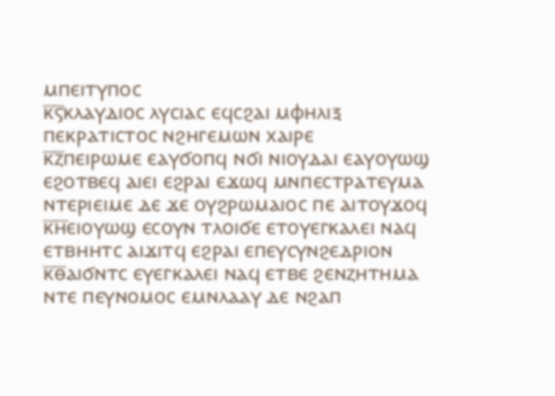ⲙⲡⲉⲓⲧⲩⲡⲟⲥ
ⲕ̅ⲋ̅ⲕⲗⲁⲩⲇⲓⲟⲥ ⲗⲩⲥⲓⲁⲥ ⲉϥⲥϩⲁⲓ ⲙⲫⲏⲗⲓⲝ ⲡⲉⲕⲣⲁⲧⲓⲥⲧⲟⲥ ⲛϩⲏⲅⲉⲙⲱⲛ ⲭⲁⲓⲣⲉ
ⲕ̅ⲍ̅ⲡⲉⲓⲣⲱⲙⲉ ⲉⲁⲩϭⲟⲡϥ ⲛϭⲓ ⲛⲓⲟⲩⲇⲁⲓ ⲉⲁⲩⲟⲩⲱϣ ⲉϩⲟⲧⲃⲉϥ ⲁⲓⲉⲓ ⲉϩⲣⲁⲓ ⲉϫⲱϥ ⲙⲛⲡⲉⲥⲧⲣⲁⲧⲉⲩⲙⲁ ⲛⲧⲉⲣⲓⲉⲓⲙⲉ ⲇⲉ ϫⲉ ⲟⲩϩⲣⲱⲙⲁⲓⲟⲥ ⲡⲉ ⲁⲓⲧⲟⲩϫⲟϥ
ⲕ̅ⲏ̅ⲉⲓⲟⲩⲱϣ ⲉⲥⲟⲩⲛ ⲧⲗⲟⲓϭⲉ ⲉⲧⲟⲩⲉⲅⲕⲁⲗⲉⲓ ⲛⲁϥ ⲉⲧⲃⲏⲏⲧⲥ ⲁⲓϫⲓⲧϥ ⲉϩⲣⲁⲓ ⲉⲡⲉⲩⲥⲩⲛϩⲉⲇⲣⲓⲟⲛ
ⲕ̅ⲑ̅ⲁⲓϭⲛⲧⲥ ⲉⲩⲉⲅⲕⲁⲗⲉⲓ ⲛⲁϥ ⲉⲧⲃⲉ ϩⲉⲛⲍⲏⲧⲏⲙⲁ ⲛⲧⲉ ⲡⲉⲩⲛⲟⲙⲟⲥ ⲉⲙⲛⲗⲁⲁⲩ ⲇⲉ ⲛϩⲁⲡ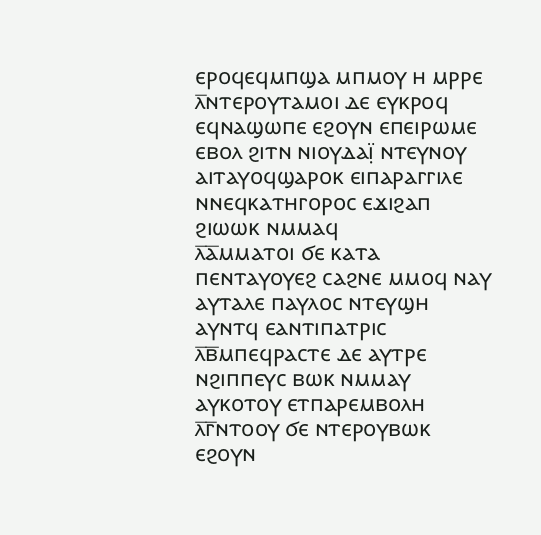ⲉⲣⲟϥⲉϥⲙⲡϣⲁ ⲙⲡⲙⲟⲩ ⲏ ⲙⲣⲣⲉ
ⲗ̅ⲛⲧⲉⲣⲟⲩⲧⲁⲙⲟⲓ ⲇⲉ ⲉⲩⲕⲣⲟϥ ⲉϥⲛⲁϣⲱⲡⲉ ⲉϩⲟⲩⲛ ⲉⲡⲉⲓⲣⲱⲙⲉ ⲉⲃⲟⲗ ϩⲓⲧⲛ ⲛⲓⲟⲩⲇⲁⲓ̣̈ ⲛⲧⲉⲩⲛⲟⲩ ⲁⲓⲧⲁⲩⲟϥϣⲁⲣⲟⲕ ⲉⲓⲡⲁⲣⲁⲅⲅⲓⲗⲉ ⲛⲛⲉϥⲕⲁⲧⲏⲅⲟⲣⲟⲥ ⲉϫⲓϩⲁⲡ ϩⲓⲱⲱⲕ ⲛⲙⲙⲁϥ
ⲗ̅ⲁ̅ⲙⲙⲁⲧⲟⲓ ϭⲉ ⲕⲁⲧⲁ ⲡⲉⲛⲧⲁⲩⲟⲩⲉϩ ⲥⲁϩⲛⲉ ⲙⲙⲟϥ ⲛⲁⲩ ⲁⲩⲧⲁⲗⲉ ⲡⲁⲩⲗⲟⲥ ⲛⲧⲉⲩϣⲏ ⲁⲩⲛⲧϥ ⲉⲁⲛⲧⲓⲡⲁⲧⲣⲓⲥ
ⲗ̅ⲃ̅ⲙⲡⲉϥⲣⲁⲥⲧⲉ ⲇⲉ ⲁⲩⲧⲣⲉ ⲛϩⲓⲡⲡⲉⲩⲥ ⲃⲱⲕ ⲛⲙⲙⲁⲩ ⲁⲩⲕⲟⲧⲟⲩ ⲉⲧⲡⲁⲣⲉⲙⲃⲟⲗⲏ
ⲗ̅ⲅ̅ⲛⲧⲟⲟⲩ ϭⲉ ⲛⲧⲉⲣⲟⲩⲃⲱⲕ ⲉϩⲟⲩⲛ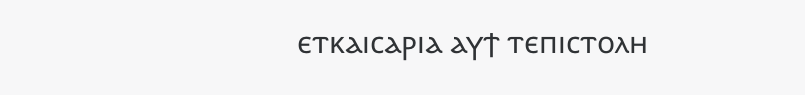ⲉⲧⲕⲁⲓⲥⲁⲣⲓⲁ ⲁⲩϯ ⲧⲉⲡⲓⲥⲧⲟⲗⲏ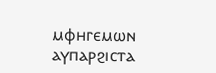ⲙⲫⲏⲅⲉⲙⲱⲛ ⲁⲩⲡⲁⲣϩⲓⲥⲧⲁ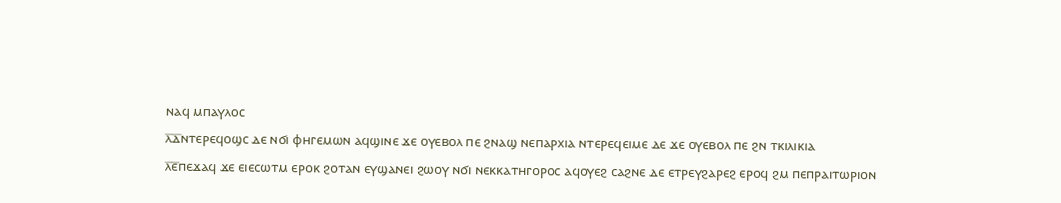ⲛⲁϥ ⲙⲡⲁⲩⲗⲟⲥ
ⲗ̅ⲇ̅ⲛⲧⲉⲣⲉϥⲟϣⲥ ⲇⲉ ⲛϭⲓ ⲫⲏⲅⲉⲙⲱⲛ ⲁϥϣⲓⲛⲉ ϫⲉ ⲟⲩⲉⲃⲟⲗ ⲡⲉ ϩⲛⲁϣ ⲛⲉⲡⲁⲣⲭⲓⲁ ⲛⲧⲉⲣⲉϥⲉⲓⲙⲉ ⲇⲉ ϫⲉ ⲟⲩⲉⲃⲟⲗ ⲡⲉ ϩⲛ ⲧⲕⲓⲗⲓⲕⲓⲁ
ⲗ̅ⲉ̅ⲡⲉϫⲁϥ ϫⲉ ⲉⲓⲉⲥⲱⲧⲙ ⲉⲣⲟⲕ ϩⲟⲧⲁⲛ ⲉⲩϣⲁⲛⲉⲓ ϩⲱⲟⲩ ⲛϭⲓ ⲛⲉⲕⲕⲁⲧⲏⲅⲟⲣⲟⲥ ⲁϥⲟⲩⲉϩ ⲥⲁϩⲛⲉ ⲇⲉ ⲉⲧⲣⲉⲩϩⲁⲣⲉϩ ⲉⲣⲟϥ ϩⲙ ⲡⲉⲡⲣⲁⲓⲧⲱⲣⲓⲟⲛ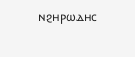ⲛϩⲏⲣⲱⲇⲏⲥ